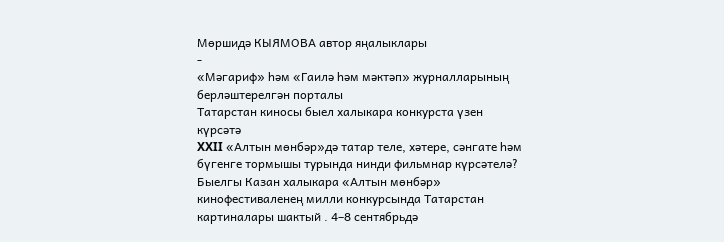Мөршидә КЫЯМОВА автор яңалыклары
-
«Мәгариф» һәм «Гаилә һәм мәктәп» журналларының берләштерелгән порталы
Татарстан киносы быел халыкара конкурста үзен күрсәтә
XXII «Алтын мөнбәр»дә татар теле, хәтере, сәнгате һәм бүгенге тормышы турында нинди фильмнар күрсәтелә? Быелгы Казан халыкара «Алтын мөнбәр» кинофестиваленең милли конкурсында Татарстан картиналары шактый . 4–8 сентябрьдә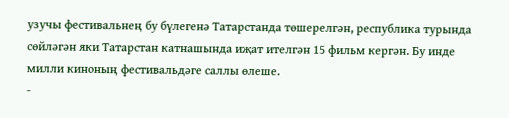узучы фестивальнең бу бүлегенә Татарстанда төшерелгән, республика турында сөйләгән яки Татарстан катнашында иҗат ителгән 15 фильм кергән. Бу инде милли киноның фестивальдәге саллы өлеше.
-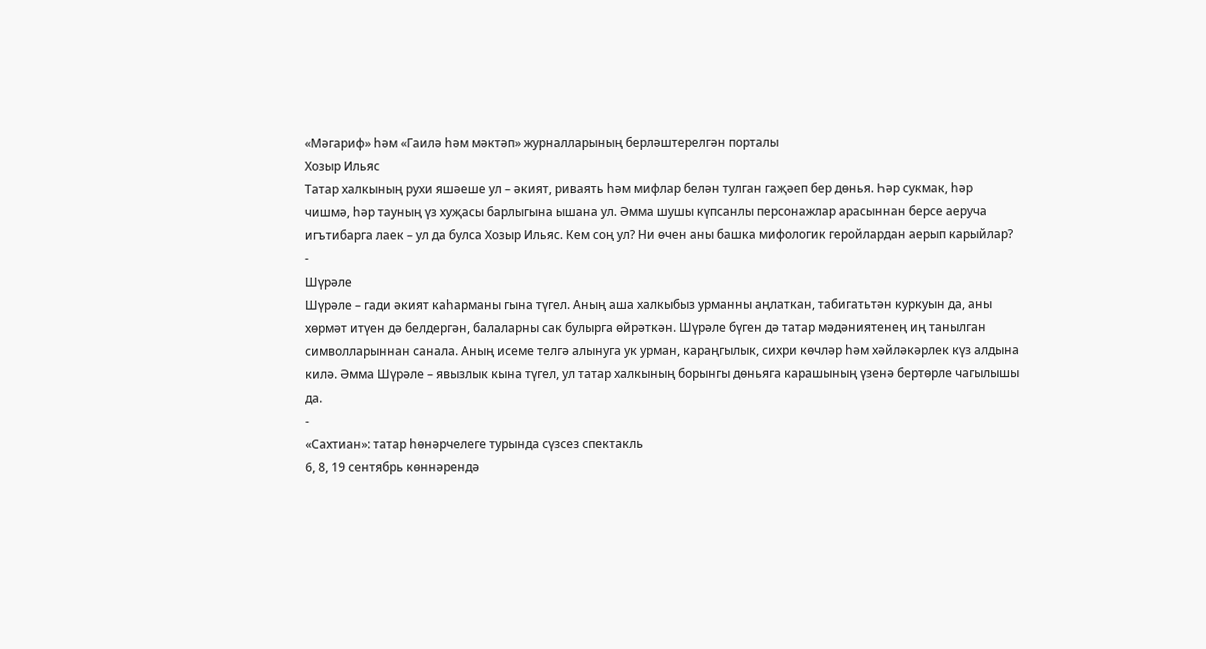«Мәгариф» һәм «Гаилә һәм мәктәп» журналларының берләштерелгән порталы
Хозыр Ильяс
Татар халкының рухи яшәеше ул – әкият, риваять һәм мифлар белән тулган гаҗәеп бер дөнья. Һәр сукмак, һәр чишмә, һәр тауның үз хуҗасы барлыгына ышана ул. Әмма шушы күпсанлы персонажлар арасыннан берсе аеруча игътибарга лаек – ул да булса Хозыр Ильяс. Кем соң ул? Ни өчен аны башка мифологик геройлардан аерып карыйлар?
-
Шүрәле
Шүрәле – гади әкият каһарманы гына түгел. Аның аша халкыбыз урманны аңлаткан, табигатьтән куркуын да, аны хөрмәт итүен дә белдергән, балаларны сак булырга өйрәткән. Шүрәле бүген дә татар мәдәниятенең иң танылган символларыннан санала. Аның исеме телгә алынуга ук урман, караңгылык, сихри көчләр һәм хәйләкәрлек күз алдына килә. Әмма Шүрәле – явызлык кына түгел, ул татар халкының борынгы дөньяга карашының үзенә бертөрле чагылышы да.
-
«Сахтиан»: татар һөнәрчелеге турында сүзсез спектакль
6, 8, 19 сентябрь көннәрендә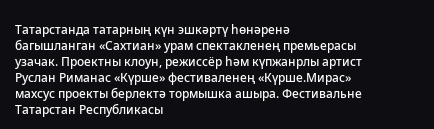Татарстанда татарның күн эшкәртү һөнәренә багышланган «Сахтиан» урам спектакленең премьерасы узачак. Проектны клоун, режиссёр һәм күпжанрлы артист Руслан Риманас «Күрше» фестиваленең «Күрше.Мирас» махсус проекты берлектә тормышка ашыра. Фестивальне Татарстан Республикасы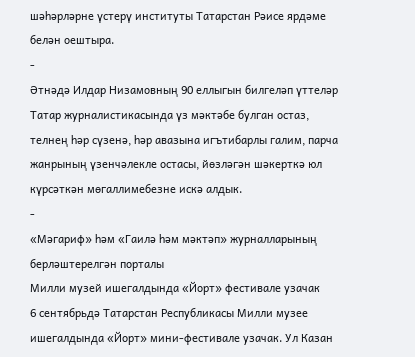шәһәрләрне үстерү институты Татарстан Рәисе ярдәме белән оештыра.
-
Әтнәдә Илдар Низамовның 90 еллыгын билгеләп үттеләр
Татар журналистикасында үз мәктәбе булган остаз, телнең һәр сүзенә, һәр авазына игътибарлы галим, парча жанрының үзенчәлекле остасы, йөзләгән шәкерткә юл күрсәткән мөгаллимебезне искә алдык.
-
«Мәгариф» һәм «Гаилә һәм мәктәп» журналларының берләштерелгән порталы
Милли музей ишегалдында «Йорт» фестивале узачак
6 сентябрьдә Татарстан Республикасы Милли музее ишегалдында «Йорт» мини-фестивале узачак. Ул Казан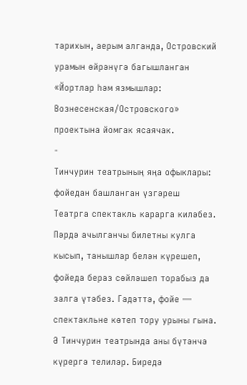тарихын, аерым алганда, Островский урамын өйрәнүгә багышланган «Йортлар һәм язмышлар: Вознесенская/Островского» проектына йомгак ясаячак.
-
Тинчурин театрының яңа офыклары: фойедан башланган үзгәреш
Театрга спектакль карарга киләбез. Пәрдә ачылганчы билетны кулга кысып, танышлар белән күрешеп, фойеда бераз сөйләшеп торабыз да залга үтәбез. Гадәттә, фойе — спектакльне көтеп тору урыны гына. Ә Тинчурин театрында аны бүтәнчә күрергә телиләр. Биредә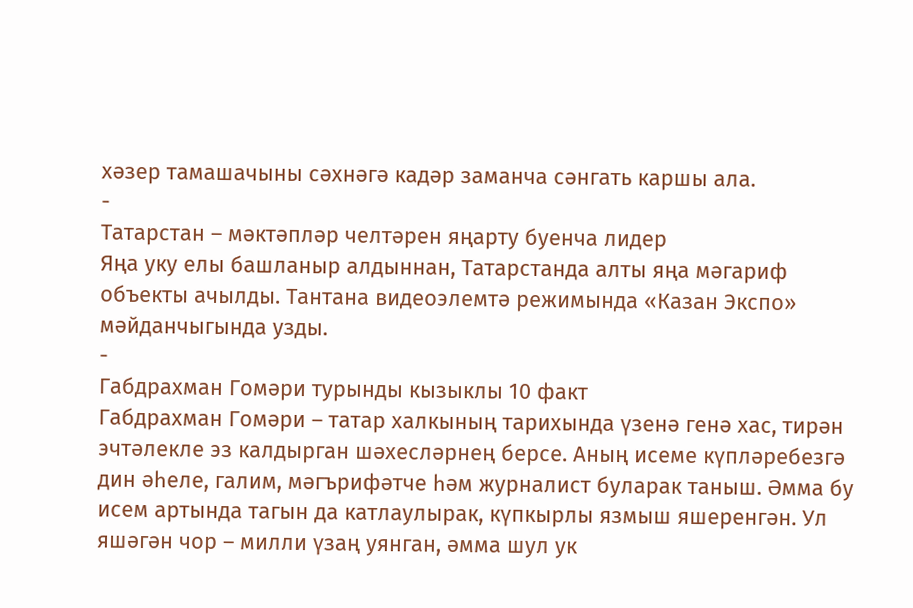хәзер тамашачыны сәхнәгә кадәр заманча сәнгать каршы ала.
-
Татарстан – мәктәпләр челтәрен яңарту буенча лидер
Яңа уку елы башланыр алдыннан, Татарстанда алты яңа мәгариф объекты ачылды. Тантана видеоэлемтә режимында «Казан Экспо» мәйданчыгында узды.
-
Габдрахман Гомәри турынды кызыклы 10 факт
Габдрахман Гомәри – татар халкының тарихында үзенә генә хас, тирән эчтәлекле эз калдырган шәхесләрнең берсе. Аның исеме күпләребезгә дин әһеле, галим, мәгърифәтче һәм журналист буларак таныш. Әмма бу исем артында тагын да катлаулырак, күпкырлы язмыш яшеренгән. Ул яшәгән чор – милли үзаң уянган, әмма шул ук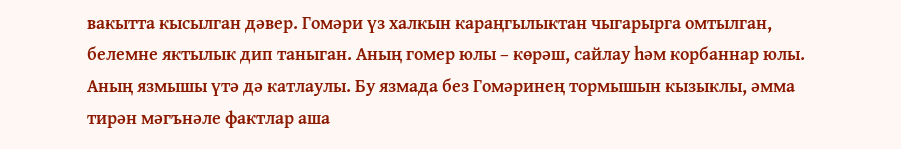вакытта кысылган дәвер. Гомәри үз халкын караңгылыктан чыгарырга омтылган, белемне яктылык дип таныган. Аның гомер юлы – көрәш, сайлау һәм корбаннар юлы. Аның язмышы үтә дә катлаулы. Бу язмада без Гомәринең тормышын кызыклы, әмма тирән мәгънәле фактлар аша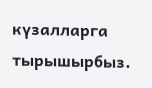күзалларга тырышырбыз.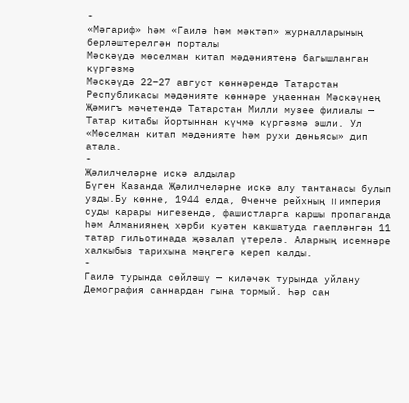-
«Мәгариф» һәм «Гаилә һәм мәктәп» журналларының берләштерелгән порталы
Мәскәүдә мөселман китап мәдәниятенә багышланган күргәзмә
Мәскәүдә 22–27 август көннәрендә Татарстан Республикасы мәдәнияте көннәре уңаеннан Мәскәүнең Җәмигъ мәчетендә Татарстан Милли музее филиалы — Татар китабы йортыннан күчмә күргәзмә эшли. Ул «Мөселман китап мәдәнияте һәм рухи дөньясы» дип атала.
-
Җәлилчеләрне искә алдылар
Бүген Казанда Җәлилчеләрне искә алу тантанасы булып узды.Бу көнне, 1944 елда, Өченче рейхның II империя суды карары нигезендә, фашистларга каршы пропаганда һәм Алманиянең хәрби куәтен какшатуда гаепләнгән 11 татар гильотинада җәзалап үтерелә. Аларның исемнәре халкыбыз тарихына мәңгегә кереп калды.
-
Гаилә турында сөйләшү — киләчәк турында уйлану
Демография саннардан гына тормый. Һәр сан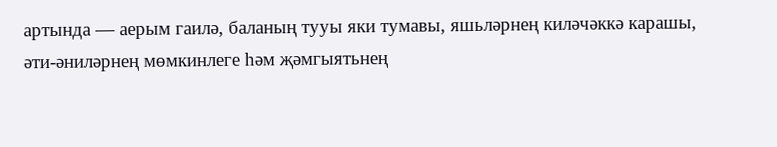артында — аерым гаилә, баланың тууы яки тумавы, яшьләрнең киләчәккә карашы, әти-әниләрнең мөмкинлеге һәм җәмгыятьнең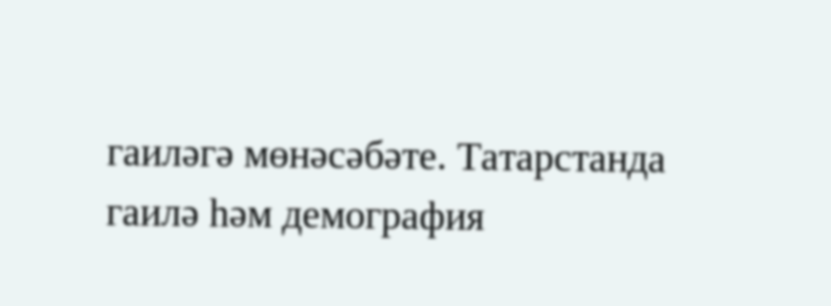гаиләгә мөнәсәбәте. Татарстанда гаилә һәм демография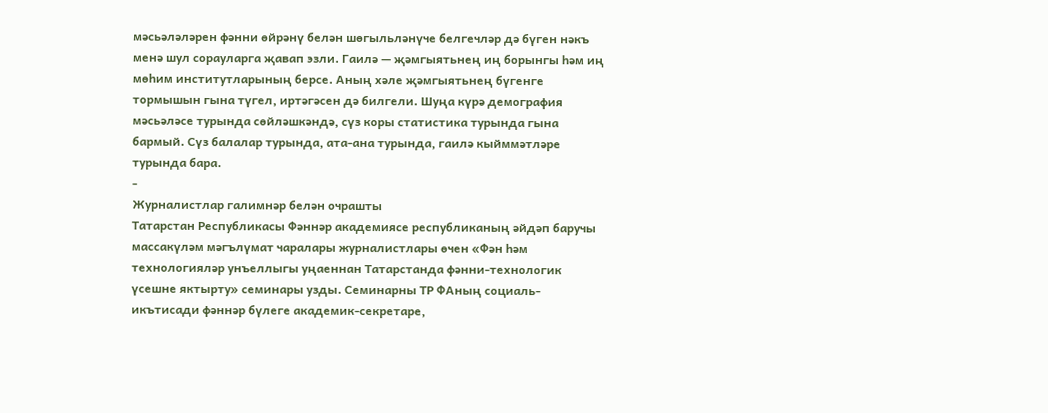мәсьәләләрен фәнни өйрәнү белән шөгыльләнүче белгечләр дә бүген нәкъ менә шул сорауларга җавап эзли. Гаилә — җәмгыятьнең иң борынгы һәм иң мөһим институтларының берсе. Аның хәле җәмгыятьнең бүгенге тормышын гына түгел, иртәгәсен дә билгели. Шуңа күрә демография мәсьәләсе турында сөйләшкәндә, сүз коры статистика турында гына бармый. Сүз балалар турында, ата-ана турында, гаилә кыйммәтләре турында бара.
-
Журналистлар галимнәр белән очрашты
Татарстан Республикасы Фәннәр академиясе республиканың әйдәп баручы массакүләм мәгълүмат чаралары журналистлары өчен «Фән һәм технологияләр унъеллыгы уңаеннан Татарстанда фәнни-технологик үсешне яктырту» семинары узды. Семинарны ТР ФАның социаль-икътисади фәннәр бүлеге академик-секретаре,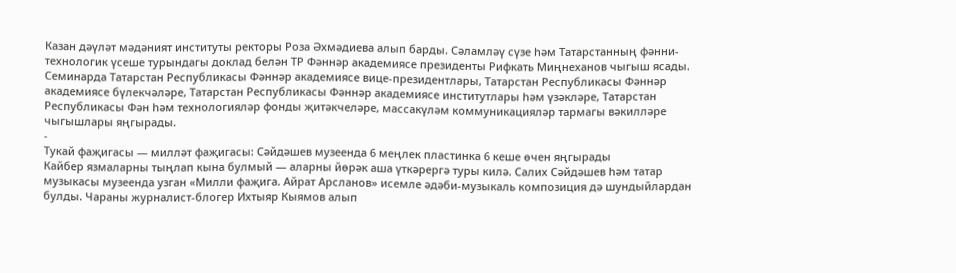Казан дәүләт мәдәният институты ректоры Роза Әхмәдиева алып барды. Сәламләү сүзе һәм Татарстанның фәнни-технологик үсеше турындагы доклад белән ТР Фәннәр академиясе президенты Рифкать Миңнеханов чыгыш ясады. Семинарда Татарстан Республикасы Фәннәр академиясе вице-президентлары, Татарстан Республикасы Фәннәр академиясе бүлекчәләре, Татарстан Республикасы Фәннәр академиясе институтлары һәм үзәкләре, Татарстан Республикасы Фән һәм технологияләр фонды җитәкчеләре, массакүләм коммуникацияләр тармагы вәкилләре чыгышлары яңгырады.
-
Тукай фаҗигасы — милләт фаҗигасы: Сәйдәшев музеенда 6 меңлек пластинка 6 кеше өчен яңгырады
Кайбер язмаларны тыңлап кына булмый — аларны йөрәк аша үткәрергә туры килә. Салих Сәйдәшев һәм татар музыкасы музеенда узган «Милли фаҗига. Айрат Арсланов» исемле әдәби-музыкаль композиция дә шундыйлардан булды. Чараны журналист-блогер Ихтыяр Кыямов алып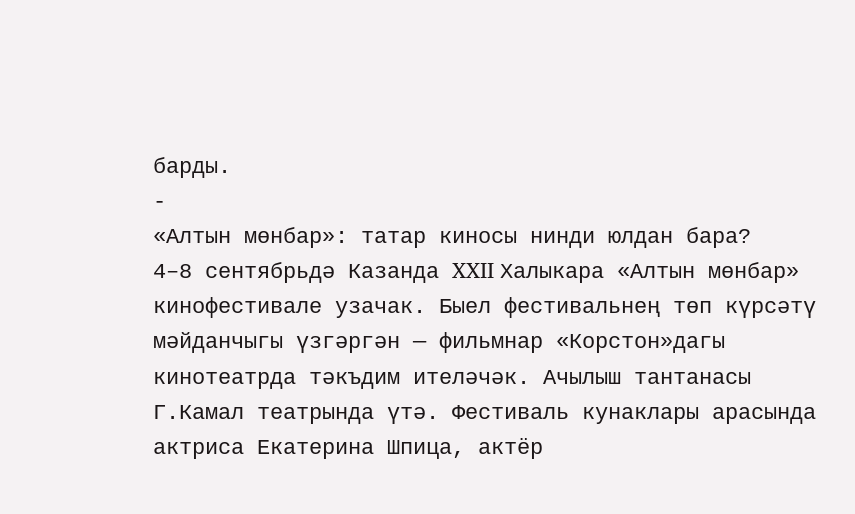барды.
-
«Алтын мөнбар»: татар киносы нинди юлдан бара?
4–8 сентябрьдә Казанда XXII Халыкара «Алтын мөнбар» кинофестивале узачак. Быел фестивальнең төп күрсәтү мәйданчыгы үзгәргән — фильмнар «Корстон»дагы кинотеатрда тәкъдим ителәчәк. Ачылыш тантанасы Г.Камал театрында үтә. Фестиваль кунаклары арасында актриса Екатерина Шпица, актёр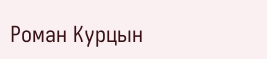Роман Курцын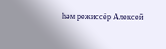һәм режиссёр Алексей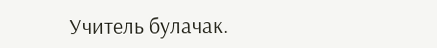Учитель булачак.